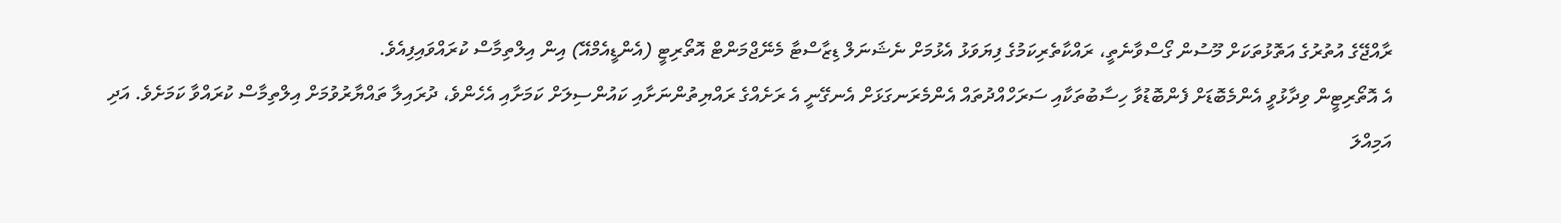ރާއްޖޭގެ އުތުރުގެ އަތޮޅުތަކަށް މޫސުން ގޯސްވާނެތީ، ރައްކާތެރިކަމުގެ ފިޔަވަޅު އެޅުމަށް ނެޝަނަލް ޑިޒާސްޓާ މެނޭޖްމަންޓް އޮތޯރިޓީ (އެންޑީއެމްއޭ) އިން އިލްތިމާސް ކުރައްވައިފިއެވެ.
އެ އޮތޯރިޓީން ވިދާޅުވީ އެންމެބޮޑަށް ފެންބޮޑުވާ ހިސާބުތަކާއި ސަރަހްއްދުތައް އެންމެރަނގަޅަށް އެނގޭނީ އެ ރަށެއްގެ ރައްޔިތުންނަށާއި ކައުންސިލަށް ކަމަށާއި އެހެންވެ، ދުރައިލާ ތައްޔާރުވުމަށް އިލްތިމާސް ކުރައްވާ ކަމަށެވެ. އަދި އަމިއްލަ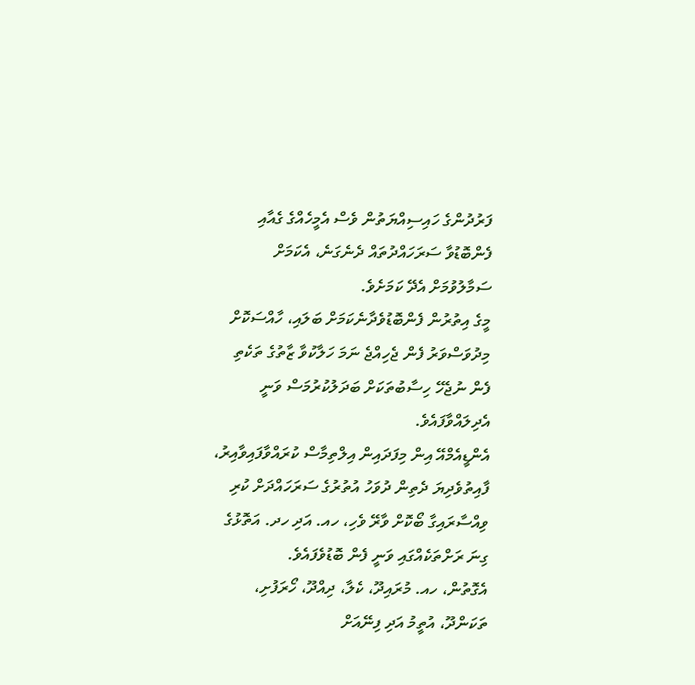ފަރުދުންގެ ހައިސިއްޔަތުން ވެސް އެމީހެއްގެ ގެއާއި ފެންބޮޑުވާ ސަރަހައްދުތައް ދެނެގަނެ، އެކަމަށް ސަމާލުވުމަށް އެދޭ ކަމަށެވެ.
މީގެ އިތުރުން ފެންބޮޑުވެދާނެކަމަށް ބަލައި، ހާއްސަކޮށް މިދުވަސްވަރު ފެން ޖެހިއްޖެ ނަމަ ހަލާކުވާ ޒާތުގެ ތަކެތި ފެން ނުޖެހޭ ހިސާބުތަކަށް ބަދަލުކުރުމަސް ވަނީ އެދިލައްވާފައެވެ.
އެންޑީއެމްއޭ އިން މިފަދައިން އިލްތިމާސް ކުރައްވާފައިވާއިރު، ފާއިތުވެދިޔަ ދެތިން ދުވަހު އުތުރުގެ ސަރަހައްދަށް ކުރި ވިއްސާރައިގާ ބޯކޮށް ވާރޭ ވެހި، ހއ. އަދި ހދ. އަތޮޅުގެ ގިނަ ރަށްތަކެއްގައި ވަނީ ފެން ބޮޑުވެފައެވެ.
އެގޮތުން، ހއ. މުރައިދޫ، ކެލާ، ދިއްދޫ، ހޯރަފުށި، ތަކަންދޫ، އުތީމު އަދި ފިނޭއަށް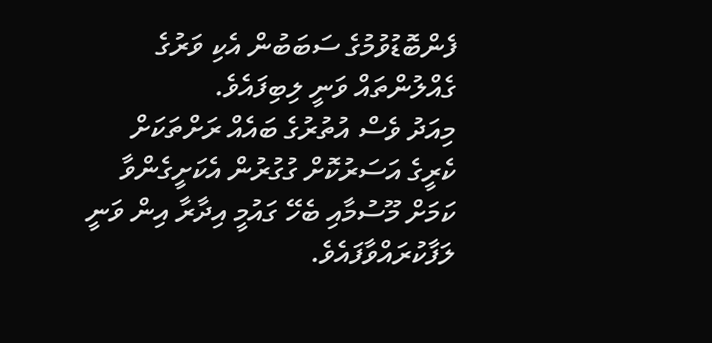ފެންބޮޑުވުމުގެ ސަބަބުން އެކި ވަރުގެ ގެއްލުންތައް ވަނީ ލިބިފައެވެ.
މިއަދު ވެސް އުތުރުގެ ބައެއް ރަށްތަކަށް ކެރީގެ އަސަރުކޮށް ގުގުރުން އެކަށީގެންވާ ކަމަށް މޫސުމާއި ބެހޭ ގައުމީ އިދާރާ އިން ވަނީ ލަފާކުރައްވާފައެވެ.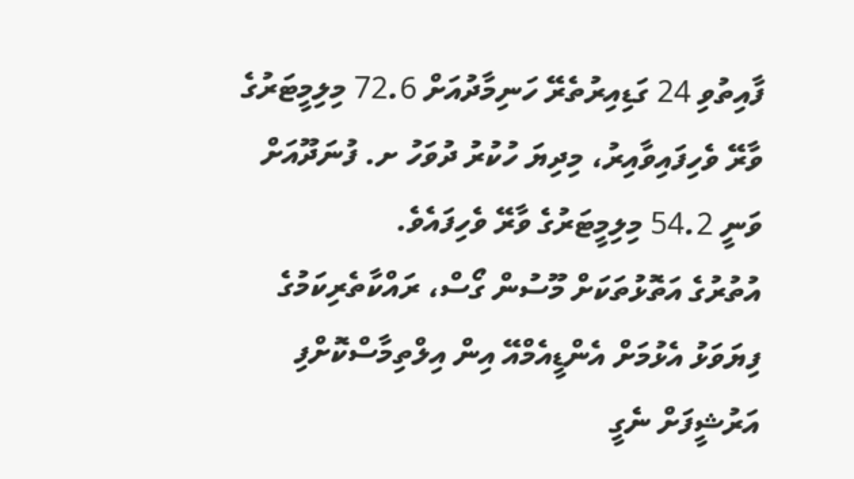ފާއިތުވި 24 ގަޑިއިރުތެރޭ ހަނިމާދުއަށް 72.6 މިލިމީޓަރުގެ ވާރޭ ވެހިފައިވާއިރު، މިދިޔަ ހުކުރު ދުވަހު ށ. ފުނަދޫއަށް ވަނީ 54.2 މިލިމީޓަރުގެ ވާރޭ ވެހިފައެވެ.
އުތުރުގެ އަތޮޅުތަކަށް މޫސުން ގޯސް، ރައްކާތެރިކަމުގެ ފިޔަވަޅު އެޅުމަށް އެންޑީއެމްއޭ އިން އިލްތިމާސްކޮށްފި
އަރުޝީފަށް ނެގީ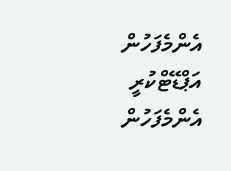އެންމެފަހުން އަޕްޑޭޓްކުރީ
އެންމެފަހުން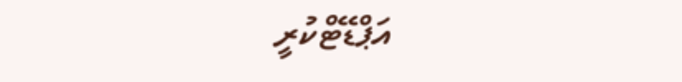އަޕްޑޭޓްކުރީ